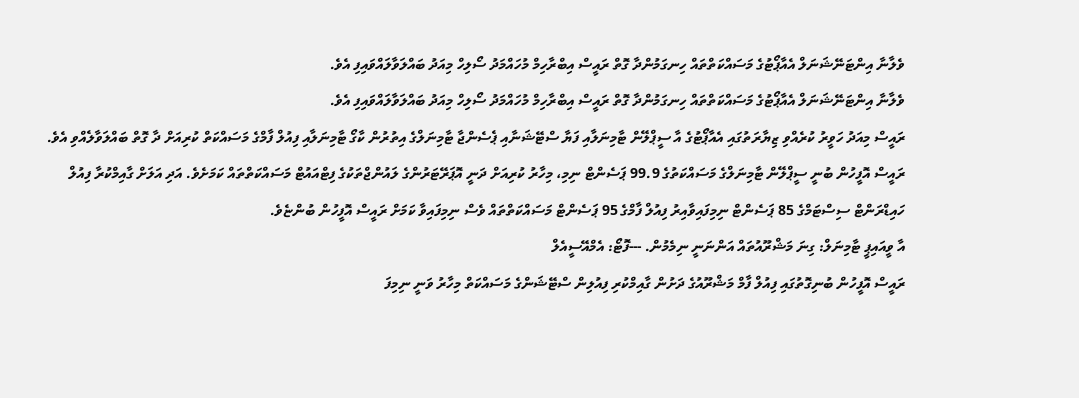ވެލާނާ އިންޓަނޭޝަނަލް އެއާޕޯޓުގެ މަސައްކަތްތައް ހިނގަމުންދާ ގޮތް ރައީސް އިބްރާހިމް މުހައްމަދު ސޯލިހް މިއަދު ބައްލަވާލައްވައިފި އެވެ.
ވެލާނާ އިންޓަނޭޝަނަލް އެއާޕޯޓުގެ މަސައްކަތްތައް ހިނގަމުންދާ ގޮތް ރައީސް އިބްރާހިމް މުހައްމަދު ސޯލިހް މިއަދު ބައްލަވާލައްވައިފި އެވެ.
ރައީސް މިއަދު ހަވީރު ކުރެއްވި ޒިޔާރަތުގައި އެއާޕޯޓުގެ އާ ސީޕްލޭން ޓާމިނަލާއި ފަޔާ ސްޓޭޝަނާއި ޕެސެންޖާ ޓާމިނަލްގެ އިތުރުން ކާގޯ ޓާމިނަލާއި ފިއުލް ފާމްގެ މަސައްކަތް ކުރިއަށް ދާ ގޮތް ބައްލަވާލެއްވި އެވެ.
ރައީސް އޮފީހުން ބުނީ ސީޕްލޭން ޓާމިނަލްގެ މަސައްކަތުގެ 99.9 ޕަސެންޓް ނިމި، މިހާރު ކުރިއަށް ދަނީ އޮޕަރޭޓަރުންގެ ލައުންޖްތަކުގެ ފިޓްއައުޓް މަސައްކަތްތައް ކަމަށެވެ. އަދި އަލަށް ގާއިމްކުރާ ފިއުލް ހައިޑްރަންޓް ސިސްޓަމްގެ 85 ޕަސެންޓް ނިމިފައިވާއިރު ފިއުލް ފާމްގެ 95 ޕަސެންޓް މަސައްކަތްތައް ވެސް ނިމިފައިވާ ކަމަށް ރައީސް އޮފީހުން ބުންޏެވެ.
އާ ވީއައިޕީ ޓާމިނަލް: ގިނަ މަޝްރޫއުތައް އަންނަނީ ނިމެމުން. ---ފޮޓޯ: އެމްއޭސީއެލް
ރައީސް އޮފީހުން ބުނިގޮތުގައި ފިއުލް ފާމް މަޝްރޫއުގެ ދަށުން ގާއިމްކުރި ފިއުލިން ސްޓޭޝަންގެ މަސައްކަތް މިހާރު ވަނީ ނިމިފަ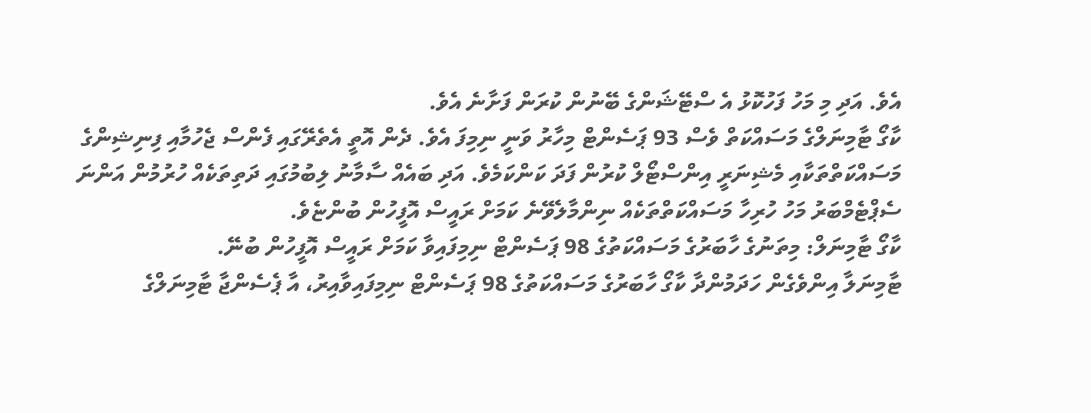އެވެ. އަދި މި މަހު ފަހުކޮޅު އެ ސްޓޭޝަންގެ ބޭނުން ކުރަން ފަށާނެ އެވެ.
ކާގޯ ޓާމިނަލްގެ މަސައްކަތް ވެސް 93 ޕަސެންޓް މިހާރު ވަނީ ނިމިފަ އެވެ. ދެން އޮތީ އެތެރޭގައި ފެންސް ޖެހުމާއި ފިނިޝިންގެ މަސައްކަތްތަކާއި މެޝިނަރީ އިންސްޓޯލް ކުރުން ފަދަ ކަންކަމެވެ. އަދި ބައެއް ސާމާނު ލިބުމުގައި ދަތިތަކެއް ހުރުމުން އަންނަ ސެޕްޓެމްބަރު މަހު ހުރިހާ މަސައްކަތްތަކެއް ނިންމާލެވޭނެ ކަމަށް ރައީސް އޮފީހުން ބުންޏެވެ.
ކާގޯ ޓާމިނަލް: މިތަނުގެ ހާބަރުގެ މަސައްކަތުގެ 98 ޕަސެންޓް ނިމިފައިވާ ކަމަށް ރައީސް އޮފީހުން ބުނޭ.
ޓާމިނަލާ އިންވެގެން ހަދަމުންދާ ކާގޯ ހާބަރުގެ މަސައްކަތުގެ 98 ޕަސެންޓް ނިމިފައިވާއިރު، އާ ޕެސެންޖާ ޓާމިނަލްގެ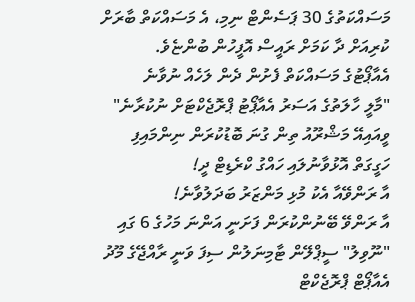މަސައްކަތުގެ 30 ޕަސެންޓް ނިމި، އެ މަސައްކަތް ބާރަށް ކުރިއަށް ދާ ކަމަށް ރައީސް އޮފީހުން ބުންޏެވެ.
އެއާޕޯޓުގެ މަސައްކަތް ފެށުން ދެން ލަހެއް ނުވާނެ
"މާލީ ހާލަތުގެ އަސަރު އެއާޕޯޓު ޕްރޮޖެކްޓަށް ނުކުރާނެ"
ވީއައިއޭ މަޝްރޫއު ތިން ގުނަ ބޮޑުކުރަން ނިންމައިފި
ހަގީގަތް އޮޅުވާނުލައި ހައްގު ކްރެޑިޓް ދީ!
އާ ރަންވޭއާ އެކު މުޅި މަންޒަރު ބަދަލުވާނެ!
އާ ރަންވޭ ބޭނުންކުރަން ފަށަނީ އަންނަ މަހުގެ 6 ގައި
"ނޫވިލު" ސީޕްލޭން ޓާމިނަލުން ސިފަ ވަނީ ރާއްޖޭގެ މޫދު
އެއާޕޯޓް ޕްރޮޖެކްޓް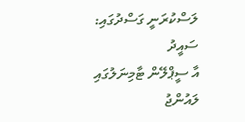ލަސްކުރަނީ ގަސްދުގައި: ސައީދު
އާ ސީޕްލޭން ޓާމިނަލުގައި ލައުންޖު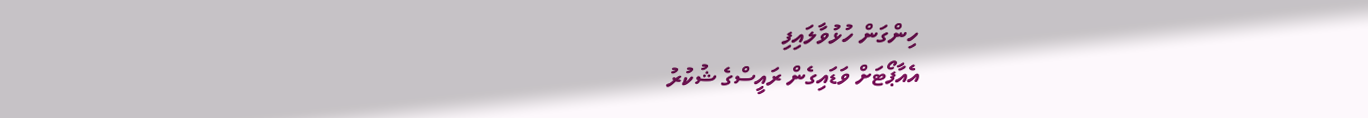ހިންގަން ހުޅުވާލައިފި
އެއާޕޯޓަށް ވަޑައިގެން ރައީސްގެ ޝުކުރު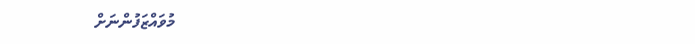މުވައްޒަފުންނަށް